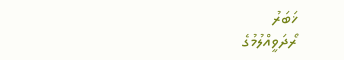ޚަބަރު
ރޯދަވީއްލުމުގެ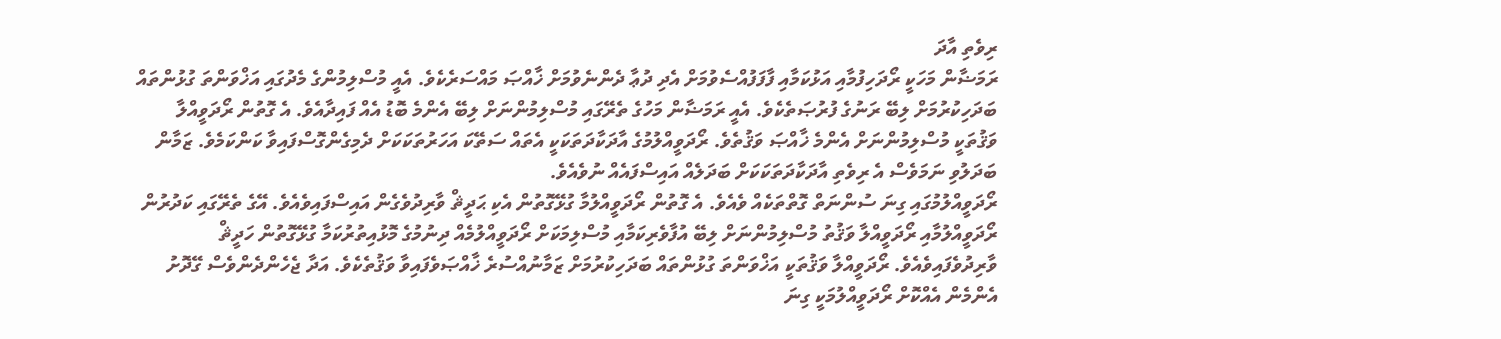ރިވެތި އާދަ
ރަމަޟާން މަހަކީ ރޯދަހިފުމާއި އަޅުކަމާއި ފާފަފުއްސެވުމަށް އެދި ދުޢާ ދެންނެވުމަށް ޚާއްޞަ މައްސަރެކެވެ. އެއީ މުސްލިމުންގެ މެދުގައި އަޚްވަންތަ ގުޅުންތައް ބަދަހިކުރުމަށް ލިބޭ ރަނުގެ ފުރުޞަތެކެވެ. އެއީ ރަމަޟާން މަހުގެ ތެރޭގައި މުސްލިމުންނަށް ލިބޭ އެންމެ ބޮޑު އެއް ފައިދާއެވެ. އެ ގޮތުން ރޯދަވީއްލާ ވަޤުތަކީ މުސްލިމުންނަށް އެންމެ ޚާއްޞަ ވަޤުތެވެ. ރޯދަވީއްލުމުގެ އާދަކާދަތަކަކީ އެތައް ސަތޭކަ އަހަރުތަކަކަށް ދެމިގެންގޮސްފައިވާ ކަންކަމެވެ. ޒަމާން ބަދަލުވި ނަމަވެސް އެ ރިވެތި އާދަކާދަތަކަކަށް ބަދަލެއް އައިސްފައެއް ނުވެއެވެ.
ރޯދަވީއްލުމުގައި ގިނަ ސުންނަތް ގޮތްތަކެއް ވެއެވެ. އެ ގޮތުން ރޯދަވީއްލުމާ ގުޅޭގޮތުން އެކި ޙަދީޘް ވާރިދުވެގެން އައިސްފައިވެއެވެ. އޭގެ ތެރޭގައި ކަދުރުން ރޯދަވީއްލުމާއި ރޯދަވީއްލާ ވަޤުތު މުސްލިމުންނަށް ލިބޭ އުފާވެރިކަމާއި މުސްލިމަކަށް ރޯދަވީއްލުމެއް ދިނުމުގެ މޮޅުއިތުރުކަމާ ގުޅޭގޮތުން ހަދީޘް ވާރިދުވެފައިވެއެވެ. ރޯދަވީއްލާ ވަޤުތަކީ އަޚްވަންތަ ގުޅުންތައް ބަދަހިކުރުމަށް ޒަމާނުއްސުރެ ޚާއްޞަވެފައިވާ ވަޤުތެކެވެ. އަދާ ޖެހެންދެންވެސް ގޭދޮށު އެންމެން އެއްކޮށް ރޯދަވީއްލުމަކީ ގިނަ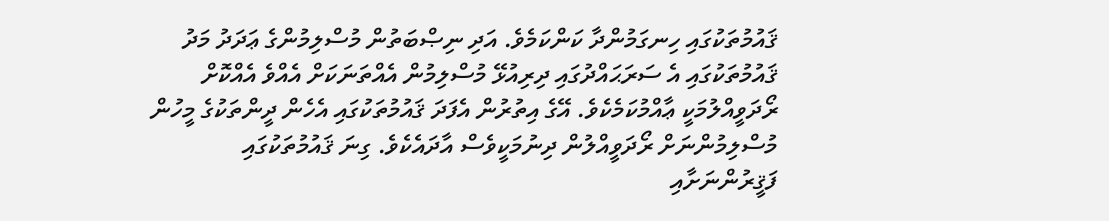ޤައުމުތަކުގައި ހިނގަމުންދާ ކަންކަމެވެ. އަދި ނިޞްބަތުން މުސްލިމުންގެ ޢަދަދު މަދު ޤައުމުތަކުގައި އެ ސަރަޙައްދުގައި ދިރިއުޅޭ މުސްލިމުން އެއްތަނަކަށް އެއްވެ އެއްކޮށް ރޯދަވީއްލުމަކީ ޢާއްމުކަމެކެވެ. އޭގެ އިތުރުން އެފަދަ ޤައުމުތަކުގައި އެހެން ދީންތަކުގެ މީހުން މުސްލިމުންނަށް ރޯދަވީއްލުން ދިނުމަކީވެސް އާދައެކެވެ. ގިނަ ޤައުމުތަކުގައި ފަޤީރުންނަށާއި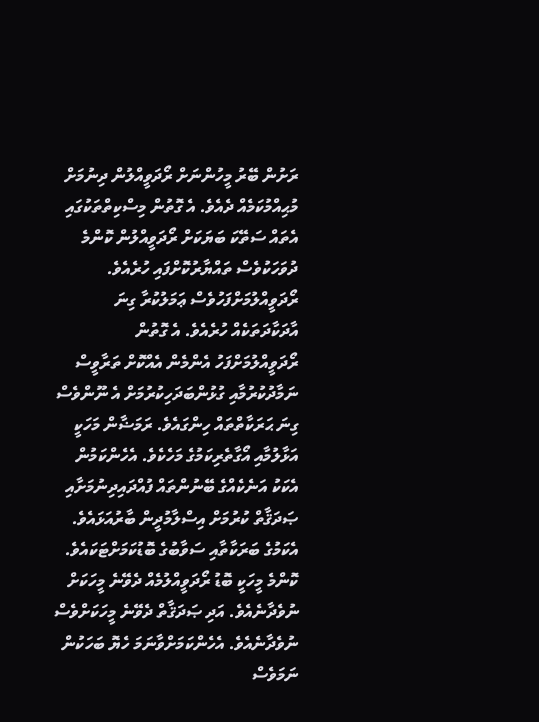ރަށުން ބޭރު މީހުންނަށް ރޯދަވީއްލުން ދިނުމަށް މުޙިއްމުކަމެއް ދެއެވެ. އެ ގޮތުން މިސްކިތްތަކުގައި އެތައް ސަތޭކަ ބަޔަކަށް ރޯދަވީއްލުން ކޮންމެ ދުވަހަކުވެސް ތައްޔާރުކޮށްފައި ހުރެއެވެ.
ރޯދަވީއްލުމަށްފަހުވެސް ޢަމަލުކުރާ ގިނަ އާދަކާދަތަކެއް ހުރެއެވެ. އެ ގޮތުން ރޯދަވީއްލުމަށްފަހު އެންމެން އެއްކޮށް ތަރާވީސް ނަމާދުކުރުމާއި ގުޅުންބަދަހިކުރުމަށް އެ ނޫންވެސް ގިނަ ޙަރަކާތްތައް ހިންގައެވެ. ރަމަޟާން މަހަކީ އަޅާލުމާއި އޯގާތެރިކަމުގެ މަހެކެވެ. އެހެންކަމުން އެކަކު އަނެކެއްގެ ބޭނުންތައް ފުއްދައިދިނުމަށާއި ޞަދަޤާތް ކުރުމަށް އިސްލާމުދީން ބާރުއަޅައެވެ. އެކަމުގެ ބަރަކާތާއި ސަވާބުގެ ބޮޑުކަމަށްޓަކައެވެ.
ކޮންމެ މީހަކީ ބޮޑު ރޯދަވީއްލުމެއް ދެވޭނެ މީހަކަށް ނުވެދާނެއެވެ. އަދި ޞަދަޤާތް ދެވޭނެ މީހަކަށްވެސް ނުވެދާނެއެވެ. އެހެންކަމަށްވާނަމަ ހެޔޮ ބަހަކުން ނަމަވެސް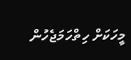މީހަކަށް ހިތްހަމަޖެހުން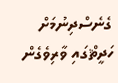ގެނެސްދިނުމަށް ހަދީޘްގައި ވާރިވެގެން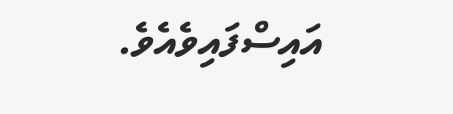އައިސްފައިވެއެވެ.